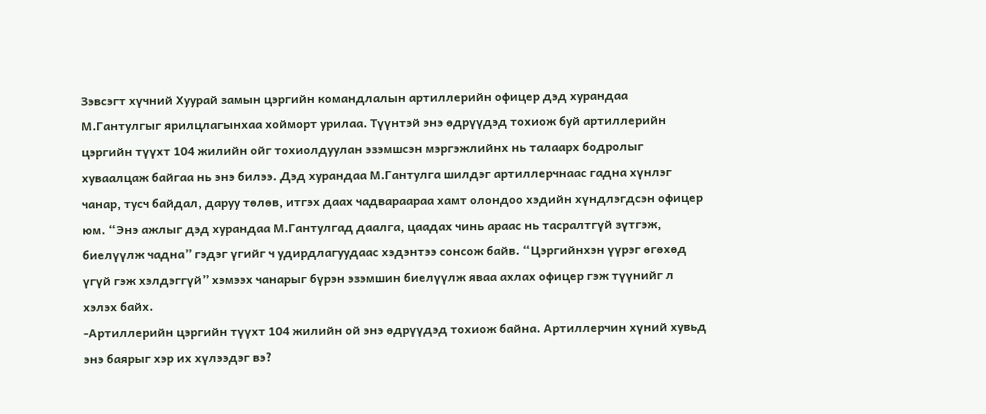Зэвсэгт хүчний Хуурай замын цэргийн командлалын артиллерийн офицер дэд хурандаа М.Гантулгыг ярилцлагынхаа хойморт урилаа. Түүнтэй энэ өдрүүдэд тохиож буй артиллерийн цэргийн түүхт 104 жилийн ойг тохиолдуулан эзэмшсэн мэргэжлийнх нь талаарх бодролыг хуваалцаж байгаа нь энэ билээ. Дэд хурандаа М.Гантулга шилдэг артиллерчнаас гадна хүнлэг чанар, тусч байдал, даруу төлөв, итгэх даах чадвараараа хамт олондоо хэдийн хүндлэгдсэн офицер юм. “Энэ ажлыг дэд хурандаа М.Гантулгад даалга, цаадах чинь араас нь тасралтгүй зүтгэж, биелүүлж чадна” гэдэг үгийг ч удирдлагуудаас хэдэнтээ сонсож байв. “Цэргийнхэн үүрэг өгөхөд үгүй гэж хэлдэггүй” хэмээх чанарыг бүрэн эзэмшин биелүүлж яваа ахлах офицер гэж түүнийг л хэлэх байх.
-Артиллерийн цэргийн түүхт 104 жилийн ой энэ өдрүүдэд тохиож байна. Артиллерчин хүний хувьд энэ баярыг хэр их хүлээдэг вэ?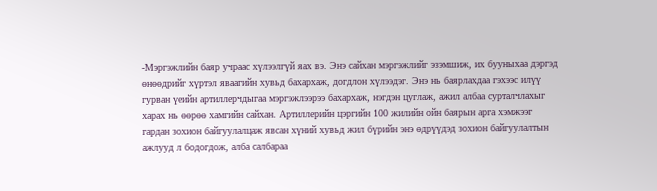-Мэргэжлийн баяр учраас хүлээлгүй яах вэ. Энэ сайхан мэргэжлийг эзэмшиж, их бууныхаа дэргэд өнөөдрийг хүртэл яваагийн хувьд бахархаж, догдлон хүлээдэг. Энэ нь баярлахдаа гэхээс илүү гурван үеийн артиллерчдыгаа мэргэжлээрээ бахархаж, нэгдэн цуглаж, ажил албаа сурталчлахыг харах нь өөрөө хамгийн сайхан. Артиллерийн цэргийн 100 жилийн ойн баярын арга хэмжээг гардан зохион байгуулалцаж явсан хүний хувьд жил бүрийн энэ өдрүүдэд зохион байгуулалтын ажлууд л бодогдож, алба салбараа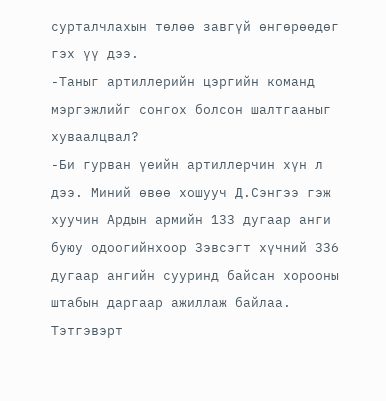сурталчлахын төлөө завгүй өнгөрөөдөг гэх үү дээ.
-Таныг артиллерийн цэргийн команд мэргэжлийг сонгох болсон шалтгааныг хуваалцвал?
-Би гурван үеийн артиллерчин хүн л дээ. Миний өвөө хошууч Д.Сэнгээ гэж хуучин Ардын армийн 133 дугаар анги буюу одоогийнхоор Зэвсэгт хүчний 336 дугаар ангийн сууринд байсан хорооны штабын даргаар ажиллаж байлаа. Тэтгэвэрт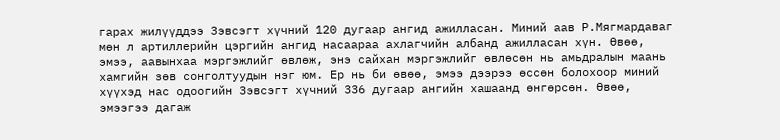гарах жилүүддээ Зэвсэгт хүчний 120 дугаар ангид ажилласан. Миний аав Р.Мягмардаваг мөн л артиллерийн цэргийн ангид насаараа ахлагчийн албанд ажилласан хүн. Өвөө, эмээ, аавынхаа мэргэжлийг өвлөж, энэ сайхан мэргэжлийг өвлөсөн нь амьдралын маань хамгийн зөв сонголтуудын нэг юм. Ер нь би өвөө, эмээ дээрээ өссөн болохоор миний хүүхэд нас одоогийн Зэвсэгт хүчний 336 дугаар ангийн хашаанд өнгөрсөн. Өвөө, эмээгээ дагаж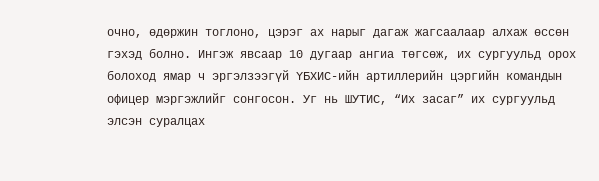очно, өдөржин тоглоно, цэрэг ах нарыг дагаж жагсаалаар алхаж өссөн гэхэд болно. Ингэж явсаар 10 дугаар ангиа төгсөж, их сургуульд орох болоход ямар ч эргэлзээгүй ҮБХИС-ийн артиллерийн цэргийн командын офицер мэргэжлийг сонгосон. Уг нь ШУТИС, “Их засаг” их сургуульд элсэн суралцах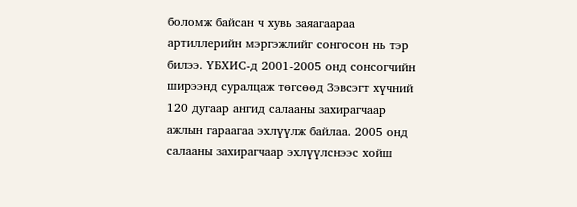боломж байсан ч хувь заяагаараа артиллерийн мэргэжлийг сонгосон нь тэр билээ. ҮБХИС-д 2001-2005 онд сонсогчийн ширээнд суралцаж төгсөөд Зэвсэгт хүчний 120 дугаар ангид салааны захирагчаар ажлын гараагаа эхлүүлж байлаа. 2005 онд салааны захирагчаар эхлүүлснээс хойш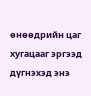өнөөдрийн цаг хугацааг эргээд дүгнэхэд энэ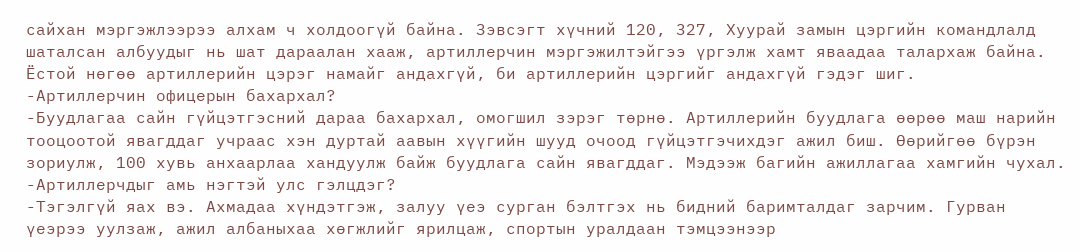сайхан мэргэжлээрээ алхам ч холдоогүй байна. Зэвсэгт хүчний 120, 327, Хуурай замын цэргийн командлалд шаталсан албуудыг нь шат дараалан хааж, артиллерчин мэргэжилтэйгээ үргэлж хамт яваадаа талархаж байна. Ёстой нөгөө артиллерийн цэрэг намайг андахгүй, би артиллерийн цэргийг андахгүй гэдэг шиг.
-Артиллерчин офицерын бахархал?
-Буудлагаа сайн гүйцэтгэсний дараа бахархал, омогшил зэрэг төрнө. Артиллерийн буудлага өөрөө маш нарийн тооцоотой явагддаг учраас хэн дуртай аавын хүүгийн шууд очоод гүйцэтгэчихдэг ажил биш. Өөрийгөө бүрэн зориулж, 100 хувь анхаарлаа хандуулж байж буудлага сайн явагддаг. Мэдээж багийн ажиллагаа хамгийн чухал.
-Артиллерчдыг амь нэгтэй улс гэлцдэг?
-Тэгэлгүй яах вэ. Ахмадаа хүндэтгэж, залуу үеэ сурган бэлтгэх нь бидний баримталдаг зарчим. Гурван үеэрээ уулзаж, ажил албаныхаа хөгжлийг ярилцаж, спортын уралдаан тэмцээнээр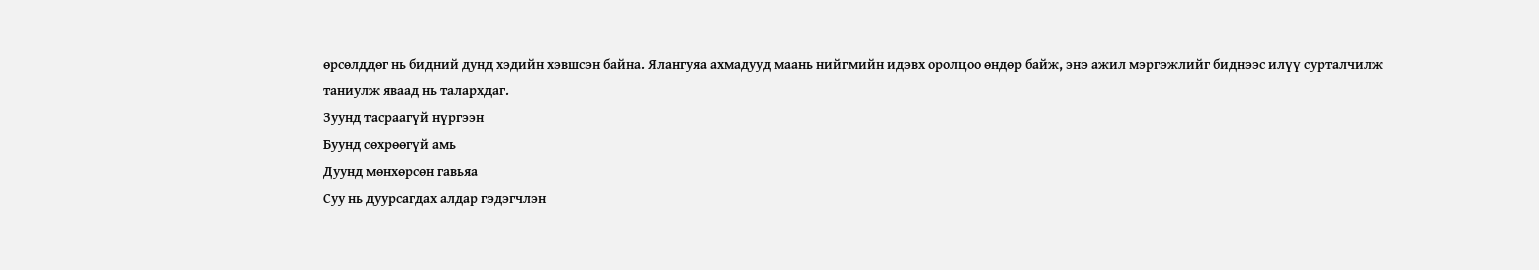өрсөлддөг нь бидний дунд хэдийн хэвшсэн байна. Ялангуяа ахмадууд маань нийгмийн идэвх оролцоо өндөр байж, энэ ажил мэргэжлийг биднээс илүү сурталчилж таниулж яваад нь талархдаг.
Зуунд тасраагүй нүргээн
Буунд сөхрөөгүй амь
Дуунд мөнхөрсөн гавьяа
Суу нь дуурсагдах алдар гэдэгчлэн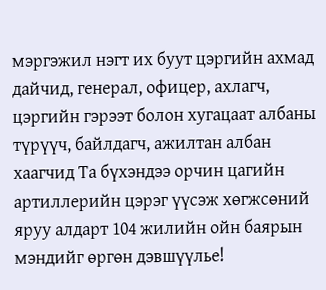мэргэжил нэгт их буут цэргийн ахмад дайчид, генерал, офицер, ахлагч, цэргийн гэрээт болон хугацаат албаны түрүүч, байлдагч, ажилтан албан хаагчид Та бүхэндээ орчин цагийн артиллерийн цэрэг үүсэж хөгжсөний яруу алдарт 104 жилийн ойн баярын мэндийг өргөн дэвшүүлье!